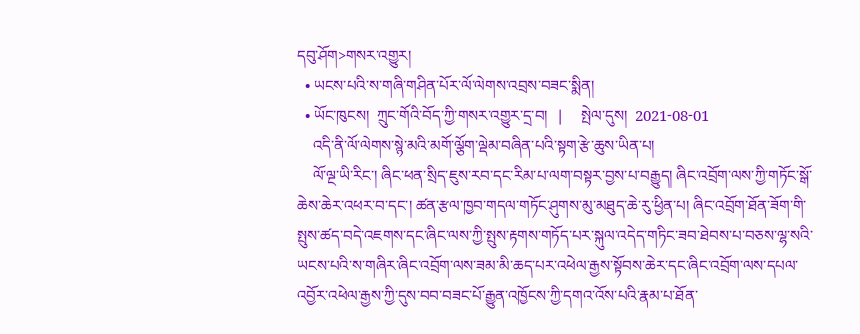དབུ་ཤོག>གསར་འགྱུར།
  • ཡངས་པའི་ས་གཞི་གཤིན་པོར་ལོ་ལེགས་འབྲས་བཟང་སྨིན།
  • ཡོང་ཁུངས།  ཀྲུང་གོའི་བོད་ཀྱི་གསར་འགྱུར་དྲ་བ།   |     སྤེལ་དུས།  2021-08-01
    འདི་ནི་ལོ་ལེགས་སྙེ་མའི་མགོ་ལྕོག་ལྡེམ་བཞིན་པའི་སྟག་རྩེ་ཆུས་ཡིན་པ།
    ལོ་ལྔ་ཡི་རིང་། ཞིང་ཕན་སྲིད་ཇུས་རབ་དང་རིམ་པ་ལག་བསྟར་བྱས་པ་བརྒྱུད། ཞིང་འབྲོག་ལས་ཀྱི་གཏོང་སྒོ་ཆེས་ཆེར་འཕར་བ་དང་། ཚན་རྩལ་ཁྱབ་གདལ་གཏོང་ཤུགས་མུ་མཐུད་ཆེ་རུ་ཕྱིན་པ། ཞིང་འབྲོག་ཐོན་ཟོག་གི་སྤུས་ཚད་བདེ་འཇགས་དང་ཞིང་ལས་ཀྱི་སྤུས་རྟགས་གཏོད་པར་སྐུལ་འདེད་གཏིང་ཟབ་ཐེབས་པ་བཅས་ལྷ་སའི་ཡངས་པའི་ས་གཞིར་ཞིང་འབྲོག་ལས་ཟམ་མི་ཆད་པར་འཕེལ་རྒྱས་སྟོབས་ཆེར་དང་ཞིང་འབྲོག་ལས་དཔལ་འབྱོར་འཕེལ་རྒྱས་ཀྱི་དུས་བབ་བཟང་པོ་རྒྱུན་འཁྱོངས་ཀྱི་དགའ་འོས་པའི་རྣམ་པ་ཐོན་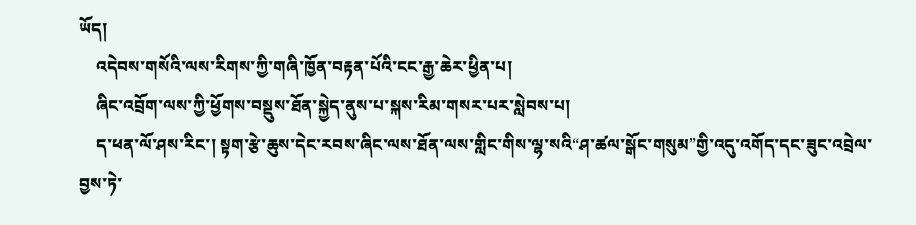ཡོད།
    འདེབས་གསོའི་ལས་རིགས་ཀྱི་གཞི་ཁྱོན་བརྟན་པོའི་ངང་རྒྱ་ཆེར་ཕྱིན་པ།
    ཞིང་འབྲོག་ལས་ཀྱི་ཕྱོགས་བསྡུས་ཐོན་སྐྱེད་ནུས་པ་སྐས་རིམ་གསར་པར་སླེབས་པ།
    ད་ཕན་ལོ་ཤས་རིང་། སྟག་རྩེ་ཆུས་དེང་རབས་ཞིང་ལས་ཐོན་ལས་གླིང་གིས་ལྷ་སའི“ཤ་ཚལ་སྒོང་གསུམ”གྱི་འདུ་འགོད་དང་ཟུང་འབྲེལ་བྱས་ཏེ་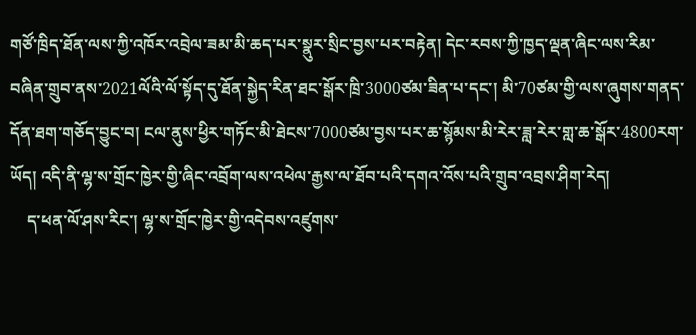གཙོ་ཁྲིད་ཐོན་ལས་ཀྱི་འཁོར་འབྲེལ་ཟམ་མི་ཆད་པར་སྣུར་སྲིང་བྱས་པར་བརྟེན། དེང་རབས་ཀྱི་ཁྱད་ལྡན་ཞིང་ལས་རིམ་བཞིན་གྲུབ་ནས་2021ལོའི་ལོ་སྟོད་དུ་ཐོན་སྐྱེད་རིན་ཐང་སྒོར་ཁྲི་3000ཙམ་ཟིན་པ་དང་། མི་70ཙམ་གྱི་ལས་ཞུགས་གནད་དོན་ཐག་གཅོད་བྱུང་བ། ངལ་ནུས་ཕྱིར་གཏོང་མི་ཐེངས་7000ཙམ་བྱས་པར་ཆ་སྙོམས་མི་རེར་ཟླ་རེར་གླ་ཆ་སྒོར་4800རག་ཡོད། འདི་ནི་ལྷ་ས་གྲོང་ཁྱེར་གྱི་ཞིང་འབྲོག་ལས་འཕེལ་རྒྱས་ལ་ཐོབ་པའི་དགའ་འོས་པའི་གྲུབ་འབྲས་ཤིག་རེད།
    ད་ཕན་ལོ་ཤས་རིང་། ལྷ་ས་གྲོང་ཁྱེར་གྱི་འདེབས་འཛུགས་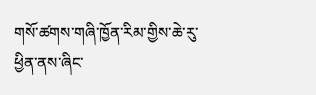གསོ་ཚགས་གཞི་ཁྱོན་རིམ་གྱིས་ཆེ་རུ་ཕྱིན་ནས་ཞིང་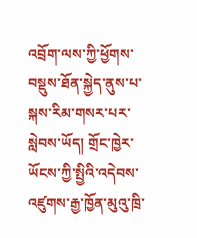འབྲོག་ལས་ཀྱི་ཕྱོགས་བསྡུས་ཐོན་སྐྱེད་ནུས་པ་སྐས་རིམ་གསར་པར་སླེབས་ཡོད། གྲོང་ཁྱེར་ཡོངས་ཀྱི་སྤྱིའི་འདེབས་འཛུགས་རྒྱ་ཁྱོན་མུའུ་ཁྲི་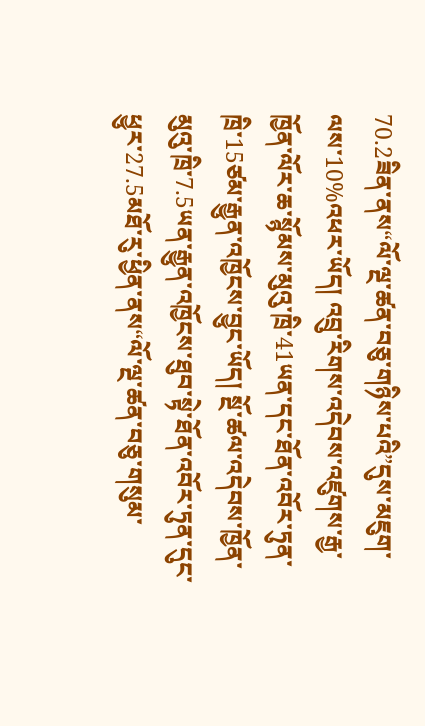70.2ཟིན་ནས“ལོ་ལྔ་ཚན་བཅུ་གཉིས་པའི”དུས་མཇུག་ལས་10%འཕར་ཡོད། འབྲུ་རིགས་འདེབས་འཛུགས་རྒྱ་ཁྱོན་ལོར་ཆ་སྙོམས་མུའུ་ཁྲི་41ཡན་དང་ཐོན་འབོར་ཏུན་ཁྲི་15ཙམ་རྒྱུན་འཁྱོངས་བྱུང་ཡོད། སྔོ་ཚལ་འདེབས་ཁྱོན་མུའུ་ཁྲི་7.5ཡན་རྒྱུན་འཁྱོངས་ཐུབ་སྟེ་ཐོན་འབོར་ཏུན་དུང་ཕྱུར་27.5མཐོ་རུ་ཕྱིན་ནས“ལོ་ལྔ་ཚན་བཅུ་གསུམ་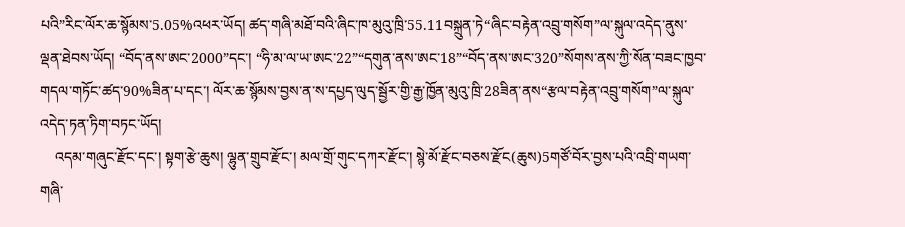པའི”རིང་ལོར་ཆ་སྙོམས་5.05%འཕར་ཡོད། ཚད་གཞི་མཐོ་བའི་ཞིང་ཁ་མུའུ་ཁྲི་55.11བསྐྲུན་ཏེ“ཞིང་བརྟེན་འབྲུ་གསོག”ལ་སྐུལ་འདེད་ནུས་ལྡན་ཐེབས་ཡོད། “བོད་ནས་ཨང་2000”དང་། “ཧི་མ་ལ་ཡ་ཨང་22”“དགུན་ནས་ཨང་18”“བོད་ནས་ཨང་320”སོགས་ནས་ཀྱི་སོན་བཟང་ཁྱབ་གདལ་གཏོང་ཚད་90%ཟིན་པ་དང་། ལོར་ཆ་སྙོམས་བྱས་ན་ས་དཔྱད་ལུད་སྦྱོར་གྱི་རྒྱ་ཁྱོན་མུའུ་ཁྲི་28ཟིན་ནས“རྩལ་བརྟེན་འབྲུ་གསོག”ལ་སྐུལ་འདེད་ཏན་ཏིག་བཏང་ཡོད།
    འདམ་གཞུང་རྫོང་དང་། སྟག་རྩེ་ཆུས། ལྷུན་གྲུབ་རྫོང་། མལ་གྲོ་གུང་དཀར་རྫོང་། སྙེ་མོ་རྫོང་བཅས་རྫོང(ཆུས)5གཙོ་བོར་བྱས་པའི་འབྲི་གཡག་གཞི་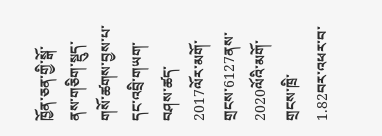ཁྱོན་ཅན་གྱི་སྒོ་ནས་གཅིག་སྡུད་གསོ་ཚགས་བྱས་པ་དང་འབྲི་གཡག་བཤས་ཚད་2017ལོར་མགོ་གྲངས་6127ནས་2020ལོའི་མགོ་གྲངས་ཁྲི་1.82བར་འཕར་བ་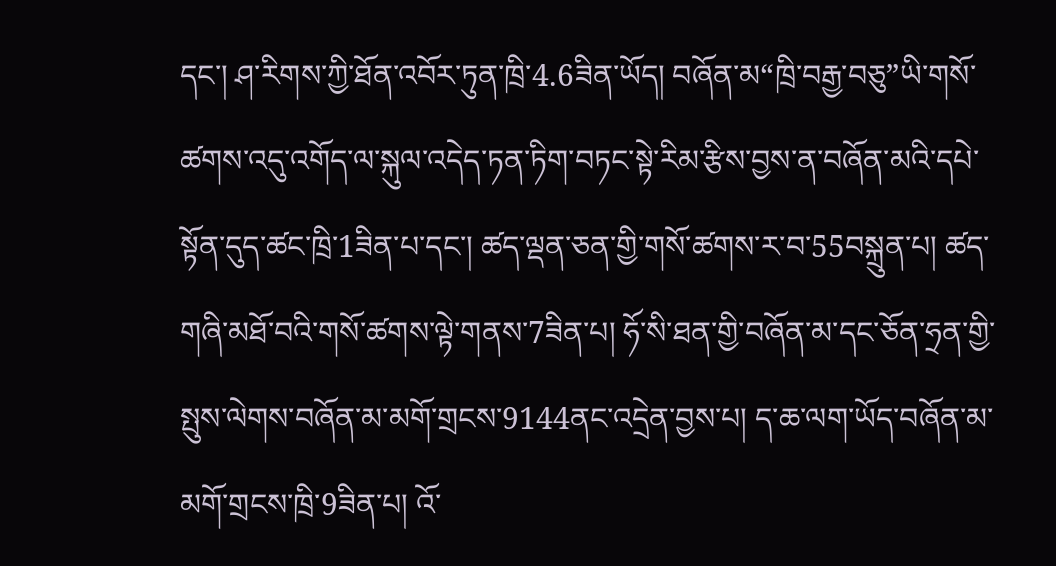དང་། ཤ་རིགས་ཀྱི་ཐོན་འབོར་ཏུན་ཁྲི་4.6ཟིན་ཡོད། བཞོན་མ“ཁྲི་བརྒྱ་བཅུ”ཡི་གསོ་ཚགས་འདུ་འགོད་ལ་སྐུལ་འདེད་ཏན་ཏིག་བཏང་སྟེ་རིམ་རྩིས་བྱས་ན་བཞོན་མའི་དཔེ་སྟོན་དུད་ཚང་ཁྲི་1ཟིན་པ་དང་། ཚད་ལྡན་ཅན་གྱི་གསོ་ཚགས་ར་བ་55བསྐྲུན་པ། ཚད་གཞི་མཐོ་བའི་གསོ་ཚགས་ལྟེ་གནས་7ཟིན་པ། ཧོ་སི་ཐན་གྱི་བཞོན་མ་དང་ཅོན་ཧྲན་གྱི་སྤུས་ལེགས་བཞོན་མ་མགོ་གྲངས་9144ནང་འདྲེན་བྱས་པ། ད་ཆ་ལག་ཡོད་བཞོན་མ་མགོ་གྲངས་ཁྲི་9ཟིན་པ། འོ་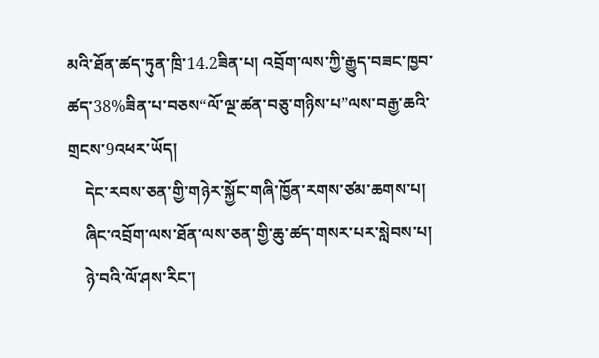མའི་ཐོན་ཚད་ཏུན་ཁྲི་14.2ཟིན་པ། འབྲོག་ལས་ཀྱི་རྒྱུད་བཟང་ཁྱབ་ཚད་38%ཟིན་པ་བཅས“ལོ་ལྔ་ཚན་བཅུ་གཉིས་པ”ལས་བརྒྱ་ཆའི་གྲངས་9འཕར་ཡོད།
    དེང་རབས་ཅན་གྱི་གཉེར་སྐྱོང་གཞི་ཁྱོན་རགས་ཙམ་ཆགས་པ།
    ཞིང་འབྲོག་ལས་ཐོན་ལས་ཅན་གྱི་ཆུ་ཚད་གསར་པར་སླེབས་པ།
    ཉེ་བའི་ལོ་ཤས་རིང་།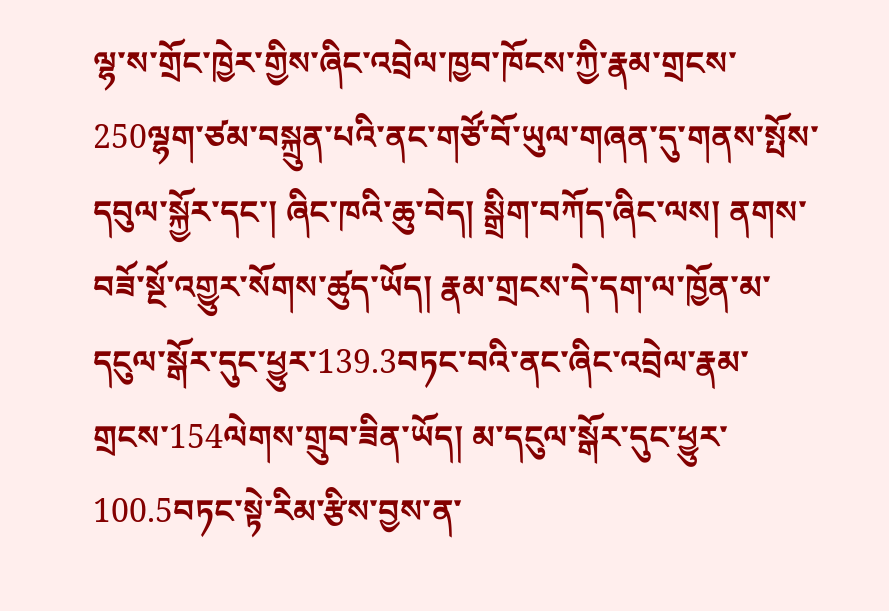ལྷ་ས་གྲོང་ཁྱེར་གྱིས་ཞིང་འབྲེལ་ཁྱབ་ཁོངས་ཀྱི་རྣམ་གྲངས་250ལྷག་ཙམ་བསྐྲུན་པའི་ནང་གཙོ་བོ་ཡུལ་གཞན་དུ་གནས་སྤོས་དབུལ་སྐྱོར་དང་། ཞིང་ཁའི་ཆུ་བེད། སྒྲིག་བཀོད་ཞིང་ལས། ནགས་བཟོ་སྔོ་འགྱུར་སོགས་ཚུད་ཡོད། རྣམ་གྲངས་དེ་དག་ལ་ཁྱོན་མ་དངུལ་སྒོར་དུང་ཕྱུར་139.3བཏང་བའི་ནང་ཞིང་འབྲེལ་རྣམ་གྲངས་154ལེགས་གྲུབ་ཟིན་ཡོད། མ་དངུལ་སྒོར་དུང་ཕྱུར་100.5བཏང་སྟེ་རིམ་རྩིས་བྱས་ན་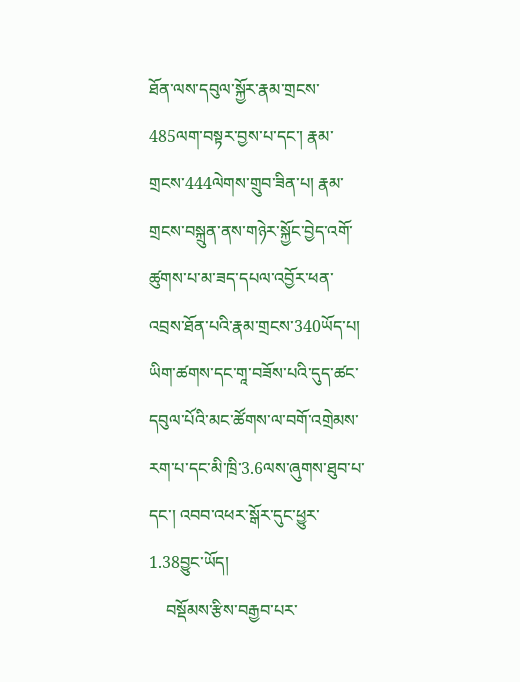ཐོན་ལས་དབུལ་སྐྱོར་རྣམ་གྲངས་485ལག་བསྟར་བྱས་པ་དང་། རྣམ་གྲངས་444ལེགས་གྲུབ་ཟིན་པ། རྣམ་གྲངས་བསྐྲུན་ནས་གཉེར་སྐྱོང་བྱེད་འགོ་ཚུགས་པ་མ་ཟད་དཔལ་འབྱོར་ཕན་འབྲས་ཐོན་པའི་རྣམ་གྲངས་340ཡོད་པ། ཡིག་ཚགས་དང་གཱ་བཟོས་པའི་དུད་ཚང་དབུལ་པོའི་མང་ཚོགས་ལ་བགོ་འགྲེམས་རག་པ་དང་མི་ཁྲི་3.6ལས་ཞུགས་ཐུབ་པ་དང་། འབབ་འཕར་སྒོར་དུང་ཕྱུར་1.38བྱུང་ཡོད།
    བསྡོམས་རྩིས་བརྒྱབ་པར་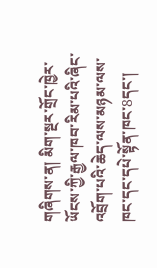གཞིགས་ན། མིག་སྔར་གྲོང་ཁྱེར་ཡོངས་ཀྱི་རྒྱལ་ཁབ་རིམ་པའི་ཞིང་འབྲོག་པའི་ཆེད་ལས་མཉམ་ལས་ཁང་དང་དཔེ་སྟོན་ཁང་8དང་།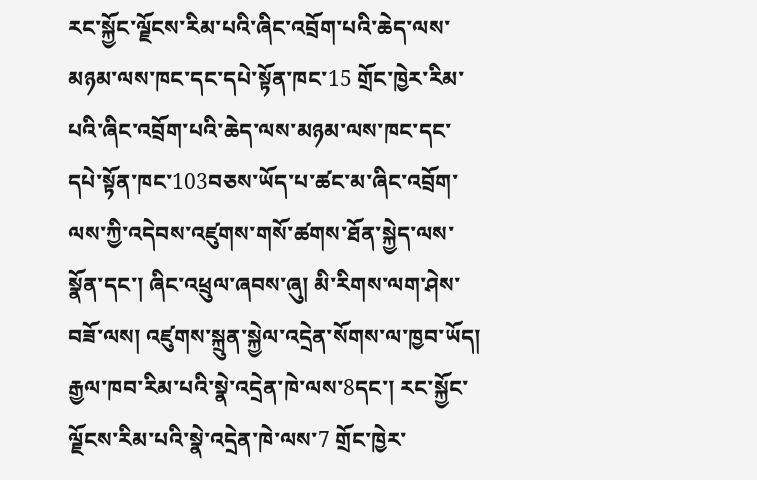རང་སྐྱོང་ལྗོངས་རིམ་པའི་ཞིང་འབྲོག་པའི་ཆེད་ལས་མཉམ་ལས་ཁང་དང་དཔེ་སྟོན་ཁང་15 གྲོང་ཁྱེར་རིམ་པའི་ཞིང་འབྲོག་པའི་ཆེད་ལས་མཉམ་ལས་ཁང་དང་དཔེ་སྟོན་ཁང་103བཅས་ཡོད་པ་ཚང་མ་ཞིང་འབྲོག་ལས་ཀྱི་འདེབས་འཛུགས་གསོ་ཚགས་ཐོན་སྐྱེད་ལས་སྣོན་དང་། ཞིང་འཕྲུལ་ཞབས་ཞུ། མི་རིགས་ལག་ཤེས་བཟོ་ལས། འཛུགས་སྐྲུན་སྐྱེལ་འདྲེན་སོགས་ལ་ཁྱབ་ཡོད། རྒྱལ་ཁབ་རིམ་པའི་སྣེ་འདྲེན་ཁེ་ལས་8དང་། རང་སྐྱོང་ལྗོངས་རིམ་པའི་སྣེ་འདྲེན་ཁེ་ལས་7 གྲོང་ཁྱེར་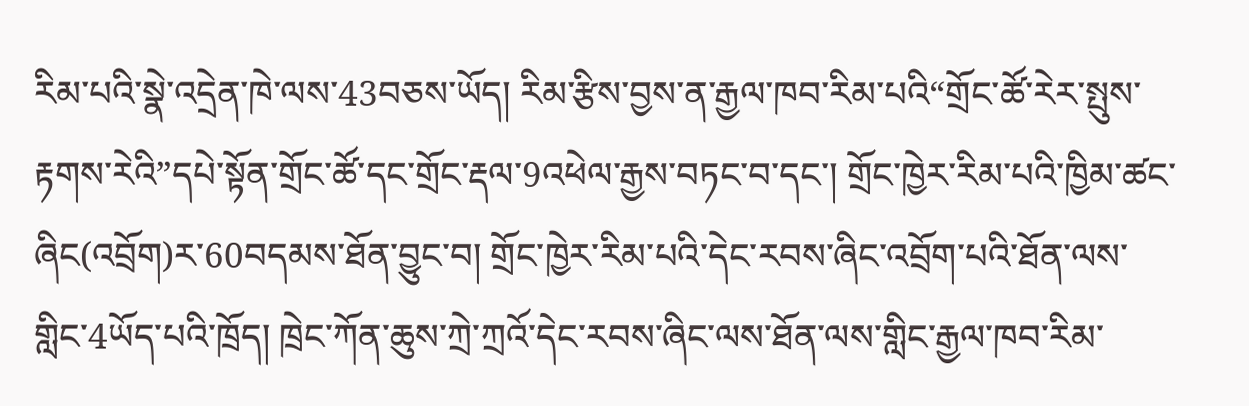རིམ་པའི་སྣེ་འདྲེན་ཁེ་ལས་43བཅས་ཡོད། རིམ་རྩིས་བྱས་ན་རྒྱལ་ཁབ་རིམ་པའི“གྲོང་ཚོ་རེར་སྤུས་རྟགས་རེའི”དཔེ་སྟོན་གྲོང་ཚོ་དང་གྲོང་རྡལ་9འཕེལ་རྒྱས་བཏང་བ་དང་། གྲོང་ཁྱེར་རིམ་པའི་ཁྱིམ་ཚང་ཞིང(འབྲོག)ར་60བདམས་ཐོན་བྱུང་བ། གྲོང་ཁྱེར་རིམ་པའི་དེང་རབས་ཞིང་འབྲོག་པའི་ཐོན་ལས་གླིང་4ཡོད་པའི་ཁྲོད། ཁྲེང་ཀོན་ཆུས་ཀྲེ་ཀྲའོ་དེང་རབས་ཞིང་ལས་ཐོན་ལས་གླིང་རྒྱལ་ཁབ་རིམ་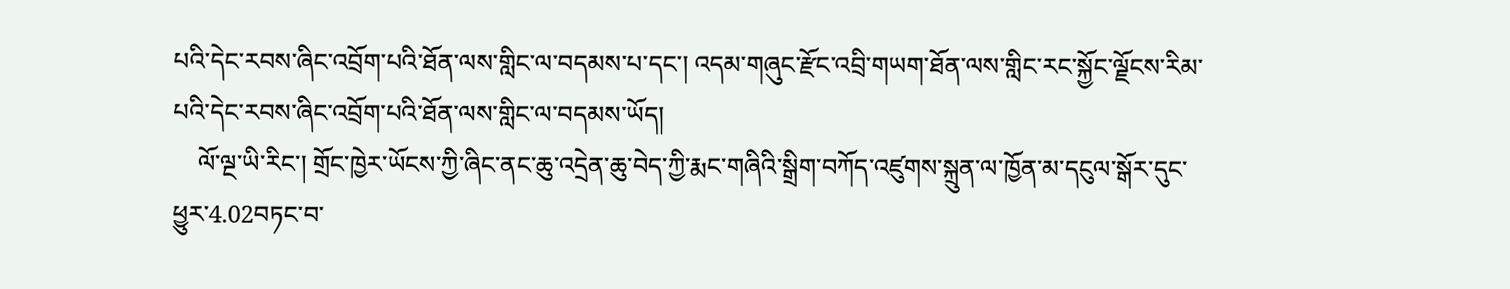པའི་དེང་རབས་ཞིང་འབྲོག་པའི་ཐོན་ལས་གླིང་ལ་བདམས་པ་དང་། འདམ་གཞུང་རྫོང་འབྲི་གཡག་ཐོན་ལས་གླིང་རང་སྐྱོང་ལྗོངས་རིམ་པའི་དེང་རབས་ཞིང་འབྲོག་པའི་ཐོན་ལས་གླིང་ལ་བདམས་ཡོད།
    ལོ་ལྔ་ཡི་རིང་། གྲོང་ཁྱེར་ཡོངས་ཀྱི་ཞིང་ནང་ཆུ་འདྲེན་ཆུ་བེད་ཀྱི་རྨང་གཞིའི་སྒྲིག་བཀོད་འཛུགས་སྐྲུན་ལ་ཁྱོན་མ་དངུལ་སྒོར་དུང་ཕྱུར་4.02བཏང་བ་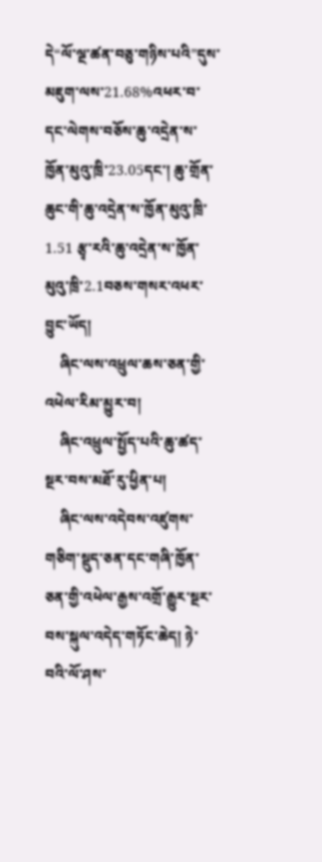དེ“ལོ་ལྔ་ཚན་བཅུ་གཉིས་པའི”དུས་མཇུག་ལས་21.68%འཕར་བ་དང་ལེགས་བཅོས་ཆུ་འདྲེན་ས་ཁྱོན་མུའུ་ཁྲི་23.05དང་། ཆུ་གྲོན་ཆུང་གི་ཆུ་འདྲེན་ས་ཁྱོན་མུའུ་ཁྲི་1.51 རྩྭ་རའི་ཆུ་འདྲེན་ས་ཁྱོན་མུའུ་ཁྲི་2.1བཅས་གསར་འཕར་བྱུང་ཡོད།
    ཞིང་ལས་འཕྲུལ་ཆས་ཅན་གྱི་འཕེལ་རིམ་མྱུར་བ།
    ཞིང་འཕྲུལ་སྤྱོད་པའི་ཆུ་ཚད་སྔར་བས་མཐོ་རུ་ཕྱིན་པ།
    ཞིང་ལས་འདེབས་འཛུགས་གཅིག་སྡུད་ཅན་དང་གཞི་ཁྱོན་ཅན་གྱི་འཕེལ་རྒྱས་འགྲོ་རྒྱུར་སྔར་བས་སྐུལ་འདེད་གཏོང་ཆེད། ཉེ་བའི་ལོ་ཤས་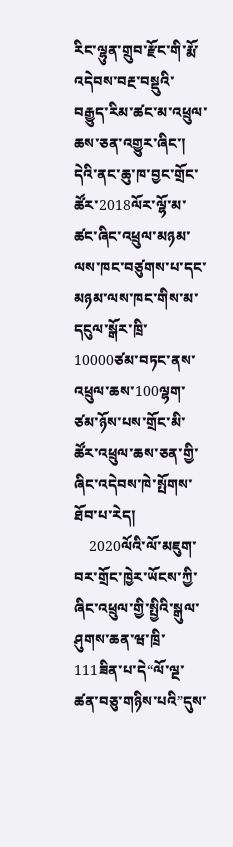རིང་ལྷུན་གྲུབ་རྫོང་གི་རྨོ་འདེབས་བརྔ་བསྡུའི་བརྒྱུད་རིམ་ཚང་མ་འཕྲུལ་ཆས་ཅན་འགྱུར་ཞིང་། དེའི་ནང་ཆུ་ཁ་བྱང་གྲོང་ཚོར་2018ལོར་ལྷོ་མ་ཚང་ཞིང་འཕྲུལ་མཉམ་ལས་ཁང་བཙུགས་པ་དང་མཉམ་ལས་ཁང་གིས་མ་དངུལ་སྒོར་ཁྲི་10000ཙམ་བཏང་ནས་འཕྲུལ་ཆས་100ལྷག་ཙམ་ཉོས་པས་གྲོང་མི་ཚོར་འཕྲུལ་ཆས་ཅན་གྱི་ཞིང་འདེབས་ཁེ་སྤོགས་ཐོབ་པ་རེད།
    2020ལོའི་ལོ་མཇུག་བར་གྲོང་ཁྱེར་ཡོངས་ཀྱི་ཞིང་འཕྲུལ་གྱི་སྤྱིའི་སྒུལ་ཤུགས་ཆན་ཝ་ཁྲི་111ཟིན་པ་དེ“ལོ་ལྔ་ཚན་བཅུ་གཉིས་པའི”དུས་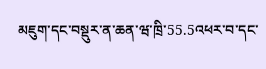མཇུག་དང་བསྡུར་ན་ཆན་ཝ་ཁྲི་55.5འཕར་བ་དང་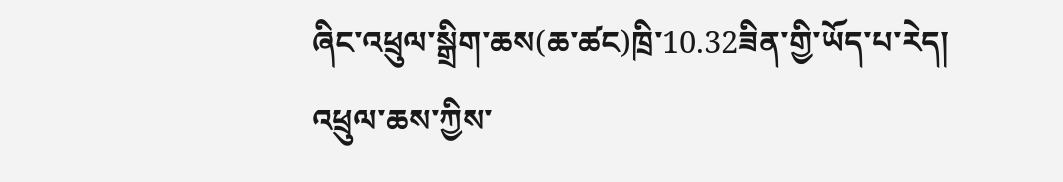ཞིང་འཕྲུལ་སྒྲིག་ཆས(ཆ་ཚང)ཁྲི་10.32ཟིན་གྱི་ཡོད་པ་རེད། འཕྲུལ་ཆས་ཀྱིས་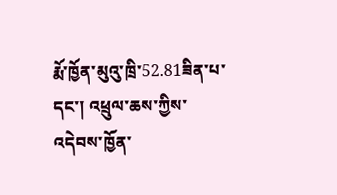རྨོ་ཁྱོན་མུའུ་ཁྲི་52.81ཟིན་པ་དང་། འཕྲུལ་ཆས་ཀྱིས་འདེབས་ཁྱོན་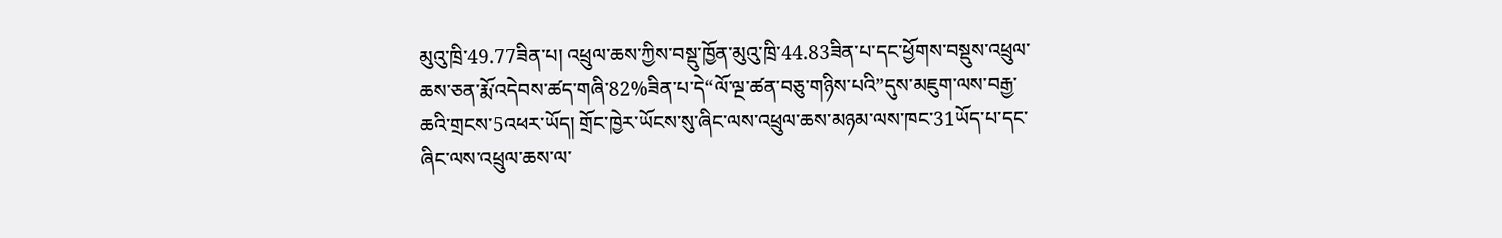མུའུ་ཁྲི་49.77ཟིན་པ། འཕྲུལ་ཆས་ཀྱིས་བསྡུ་ཁྱོན་མུའུ་ཁྲི་44.83ཟིན་པ་དང་ཕྱོགས་བསྡུས་འཕྲུལ་ཆས་ཅན་རྨོ་འདེབས་ཚད་གཞི་82%ཟིན་པ་དེ“ལོ་ལྔ་ཚན་བཅུ་གཉིས་པའི”དུས་མཇུག་ལས་བརྒྱ་ཆའི་གྲངས་5འཕར་ཡོད། གྲོང་ཁྱེར་ཡོངས་སུ་ཞིང་ལས་འཕྲུལ་ཆས་མཉམ་ལས་ཁང་31ཡོད་པ་དང་ཞིང་ལས་འཕྲུལ་ཆས་ལ་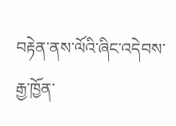བརྟེན་ནས་ལོའི་ཞིང་འདེབས་རྒྱ་ཁྱོན་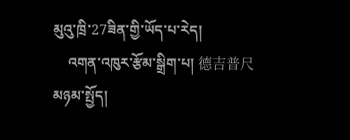མུའུ་ཁྲི་27ཟིན་གྱི་ཡོད་པ་རེད།
    འགན་འཁུར་རྩོམ་སྒྲིག་པ། 德吉普尺
མཉམ་སྤྱོད།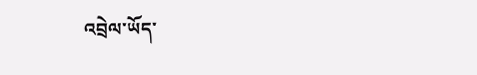འབྲེལ་ཡོད་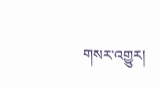གསར་འགྱུར།